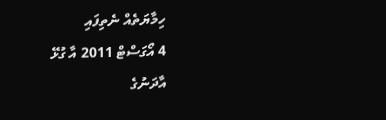ހިމާޔަތެއް ނެތިފައި
4 އޯގަސްޓް 2011 އާ ގުޅޭ
އާދަނުގެ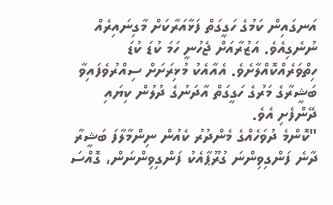އަނގައިން ކަމުގެ ހަގީގަތް ފަޅާއަރާކަށް މާގިނައިރެއް ނުނެގިއެވެ. އަޒުރާއަށް ޖެހުނީ ހަމަ ކުޑަ ކުޑަ ހިތްވަރެއްކޮއްލާށެވެ. އެއާއެކު މުޅިރަށަށް ސިއްރުވެފައިވާ ބަޝީރާގެ މަރުގެ ހަގީގަތް އާދަނުގެ ދުލުން ކިޔައި ދޭންފެށި އެވެ.
"ކޮންމެ ދުވަހެއްގެ މެންދުރު ކެއުން ނިންމާލާފަ ބަޝީރާ ދާނެ ފަންގިވިންނަ ގުރޫޕާއެކު ފަންގިވިންނަން، ގޮއްސަ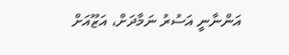އަންނާނީ އަސުރު ނަމާދަށް، އަޒޫއަށް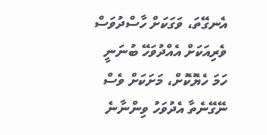އެނގޭތަ، ވަގަކަށް ހާސްދުވަސް ވެރިއަކަށް އެއްދުވަހޭ ބުނަނީ ހަމަ ހެޔޮކޮށް، މަށަކަށް ވެސް ނޭގޭނެތާ އެދުވަހު ވިންނާނެ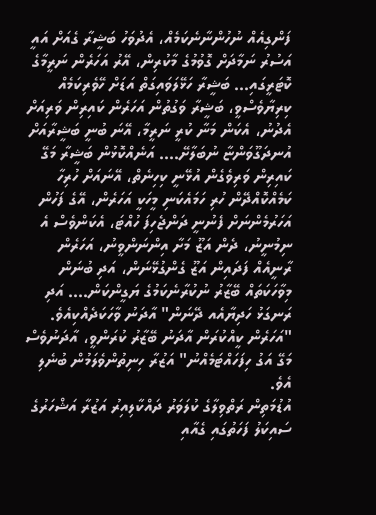ފަންގިއެއް ނުހުންނާނެކަމެއް، އެދުވަހު ބަޝީރާ ގެއަށް އައީ އަސުރު ނަމާދަށް ގޮވުމުގެ މާކުރިން، އޭރު އަހަރެން ނަރީމާގެ ކޮޓަރީގައި... ބަޝީރާ ހަޅޭލަވައިގަތް އަޑަށް ހޭވެރިކަމެއް ކިރިޔާވެސްވީ، ބަޝީރާ ވަގުތުން އަހަރެން ކައިރިން ވަރިއަށް އެދުނު، އެކަން މަނާ ކުރީ ނަރީމާ، އޭނަ ބުނީ ބަޝީރާއަށް އުނދަގޫވަންޏާ ނުބަލާށޭ.... އަނެއްކޮޅުން ބަޝީރާ މަގޭ ކައިރިން ވަރިވެގެން އުޅޭނީ ކިހިނެތް، އޭނައަށް ހުރިހާ ކަމެއްކޮއްދޭން ހުރި ހަމައެކަނި މީހަކީ އަހަރެން، އޭގެ ފަހުން އަހަރުމެންނަށް ފެނުނީ ދަންޖެހިފަ ހުއްޓަ، އެކަންވެސް އެ ނިމުނީނު، ދެން އަޒޫ މަށާ އިންނަންވީނު، އަހަރެން ރާނީއެއް ފަދައިން އަޒޫ ގެންގުޅޭނަން، އަދި ބުނަން މިވާހަކަތައް ބޭޒާރު ނުކުރާނެކަމުގެ ޔަގީންކަން.... އަދި ރަނގަޅު ހަދިޔާއެއ ދޭނަން" އާދަނު ވާހަކަދެއްކިއެވެ.
"އަހަރެން ކީއްކުރަން އާދަނު ބޭޒާރު ކުރަންވީ، އާދަނުވެސް މަގޭ އަގު ހިފަހައްޓަމެއްނު" އަޒުރާ ހިނިތުންވެލަމުން ބުނެލި އެވެ.
އުޑުމަތިން ރަތްވިލާގެ ކުލަވަރު ދައްކާލިއިރު އަޒުރާ އަޝްހަރުގެ ސައިކަލު ފަހަތުގައި ގެއާއި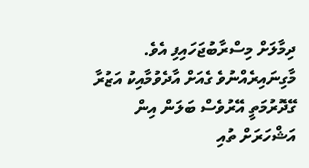ދިމާލަށް މިސްރާބުޖަހައިފި އެވެ. މާގިނައިރެއްނުވެ ގެއަށް އާދެވުމާއިކު އަޒުރާ ގޭދޮރުމަތީ އޭރުވެސް ބަލަން އިން އަޝްހަރަށް ތުއި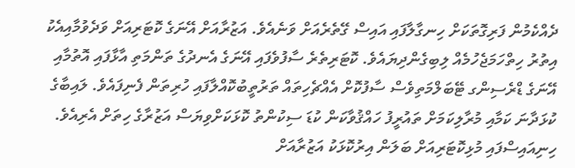ދެއްކެމުން ފަރިގޮތަކަށް ހިނގާލާފައި އައިސް ގޭތެރެއަށް ވަނެއެވެ. އަޒުރާއަށް އޭނަގެ ކޮޓަރިއަށް ވަދެވުމާއިއެކު އިތުރު ހިތްހަމަޖެހުމެއް ލިބިގެންދިޔައެވެ. ކޮޓަރިތެރެ ސާފުވެފައި އޭނަގެ އެނދުގެ ތަންމަތި އާޅާފައި އޮތުމާއި އޭނަގެ ޑްރެސިންގ ޓޭބަލްމަތިވެސް ސާފުކޮށް އެއްޗެހިތައް ތަރުތީބުކޮއްލާފައި ހުރިތަން ފެނިފައެވެ. ލައިބާގެ ކުޅަދާނަ ކަމާއި މުރާލިކަމަށް ތައުރީފު ހައްޤުވާކަން ކުޑަ ސިކުންތު ކޮޅަކަށްވިޔަސް އަޒުރާގެ ހިތަށް އެރިއެވެ. ހިނިއައިސްފައި މުޅިކޮޓަރިއަށް ބަލަން އިރުކޮޅަކު އަޒުރާއަށް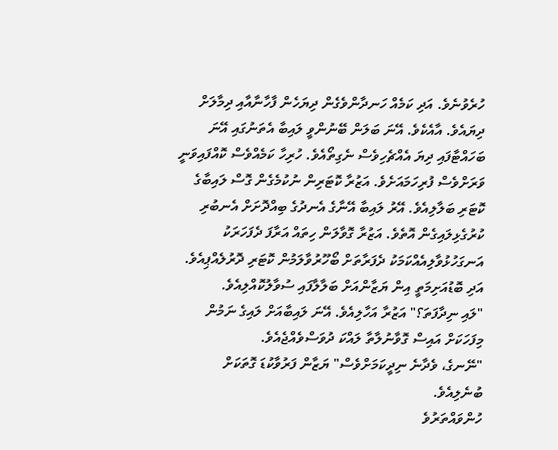ހުރެވުނެވެ. އަދި ކަމެއް ހަނދާންވެގެން ދިޔަހެން ފާހާނާއާއި ދިމާލަށް ދިޔައެވެ. އާއެކެވެ. އޭނަ ބަލަން ބޭނުންވީ ލައިބާ އެތަނުގައި އޭނަ ބަހައްޓާފައި ދިޔަ އެއްޗެހިވެސް ނެގިތޯއެވެ. ހުރިހާ ކަމެއްވެސް ކޮއްފައިވަނީ ވަރަށްވެސް ފުރިހަމައަށެވެ. އަޒުރާ ކޮޓަރިން ނުކުމެގެން ގޮސް ލައިބާގެ ކޮޓަރި ބަލާލިއެވެ. އޭރު ލައިބާ އޭނާގެ އެނދުގެ ބިއްދޮށަށް އެނބުރި ކުރުގެޅިލައިގެން އޮތެވެ. އަޒުރާ ގޮވާލަން ހިތައް އަރާފަ ދެފަހަރަކު އަނގަހުޅުވާލިއެއްކަމަކު ދެފަރާތަށް ބޯހޫރުވާލަމުން ކޮޓަރި ދޮރުލެއްޕިއެވެ. އަދި ބޮޑުއަށިމަތީ އިން ޔަޒާންއަށް ބަލާލާފައި ސުވާލުކޮއްލިއެވެ.
"ލައި ނިދާފަތަ؟" އަޒުރާ އަހާލިއެވެ. އޭނަ ލައިބާއަށް ލައިގެ ނަމުން މިފަހަކަށް އައިސް ގޮވާނުލާތާ ލައްކަ ދުވަސްވެއްޖެއެވެ.
"ނޭނގެ، ވެދާނެ ނިދީކަމަށްވެސް" ޔަޒާން ފަރުވާކުޑަ ގޮތަކަށް ބުނެލިއެވެ.
ހުންވައްތަރުވެ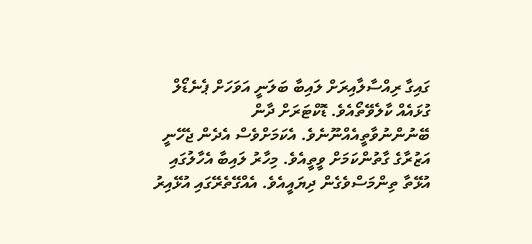ގައިގާ ރިއްސާލާއިރަށް ލައިބާ ބަލަނީ އަވަހަށް ޕެނެޑޯލް ގުޅައެއް ކާލެވޭތޯއެވެ. ޑޮކްޓަރަށް ދާން ބޭނުންނުވާތީއެއްނޫނެވެ. އެކަމަށްވެސް އެދެން ޖެހޭނީ އަޒުރާގެ ގާތުންކަމަށް ވީތީއެވެ. މިހާރު ލައިބާ އެހާލުގައި އުޅޭތާ ތިންމަސްވެގެން ދިޔައީއެވެ. އެއްގޭތެރޭގައި އުޅޭއިރު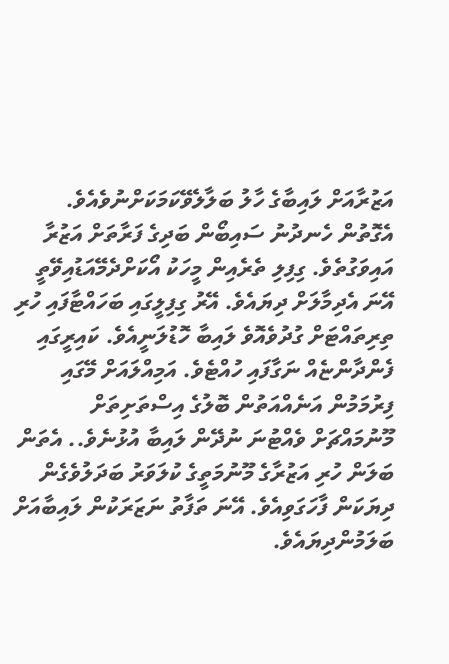އަޒުރާއަށް ލައިބާގެ ހާލު ބަލާލެވޭކަމަކަށްނުވެއެވެ. އެގޮތުން ހެނދުނު ސައިބޯން ބަދިގެ ފަރާތަށް އަޒުރާ އައިވަގުތެވެ. ގިފިލި ތެރެއިން މީހަކު އޯކަށްދެމޭއަޑުއިވޭތީ އޭނަ އެދިމާލަށް ދިޔައެވެ. އޭރު ގިފިލީގައި ބަހައްޓާފައި ހުރި ތިރިތައްޓަށް ގުދުވެއޮވެ ލައިބާ ހޮޑުލަނީއެވެ. ކައިރީގައި ފެންދާންޏެއް ނަގާފައި ހުއްޓެވެ. އަމިއްލައަށް މޭގައި ފިރުމަމުން އަނެއްއަތުން ބޮލުގެ އިސްތަށިތަށް މޫނުމައްޗަށް ވެއްޓުނަ ނުދޭން ލައިބާ އުޅުނެވެ.. އެތަން ބަލަން ހުރި އަޒުރާގެ މޫނުމަތީގެ ކުލަވަރު ބަދަލުވެގެން ދިޔަކަން ފާހަގަވިއެވެ. އޭނަ ތަފާތު ނަޒަރަކުން ލައިބާއަށް ބަލަމުންދިޔައެވެ.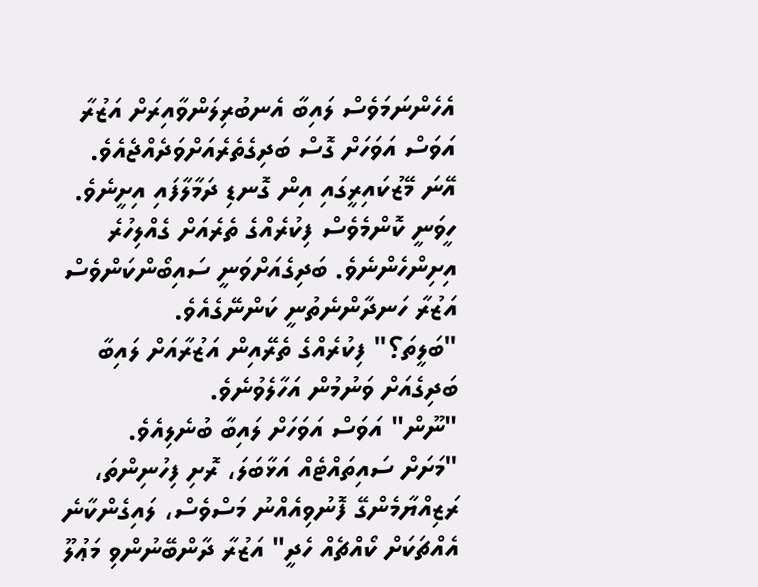އެހެންނަމަވެސް ލައިބާ އެނބުރިލަންވާއިރަށް އަޒުރާ އަވަސް އަވަހަށް ގޮސް ބަދިގެތެރެއަށްވަދެއްޖެއެވެ. އޭނަ މޭޒުކައިރީގައި އިން ގޮނޑި ދަމާލާފައި އިށީނެވެ. ހީވަނީ ކޮންމެވެސް ފިކުރެއްގެ ތެރެއަށް ގެއްލިހުރެ އިށިންހެންނެވެ. ބަދިގެއަށްވަނީ ސައިބޯންކަންވެސް އަޒުރާ ހަނދާންނެތުނީ ކަންނޭގެއެވެ.
"ބަލީތަ؟" ފިކުރެއްގެ ތެރޭއިން އަޒުރާއަށް ލައިބާ ބަދިގެއަށް ވަނުމުން އަހާލެވުނެވެ.
"ނޫން" އަވަސް އަވަހަށް ލައިބާ ބުނެލިއެވެ.
"މަށަށް ސައިތައްޓެއް އަޅާބަލަ، ރޮށި ފިހުނިންތަ، ރަޒިއްޔާމެންގޭ ފޮނުވިއެއްނު މަސްވެސް، ލައިގެންކާނެ އެއްޗަކަށް ކޯއްޗެއް ހެދީ" އަޒުރާ ދާންބޭނުންވި މަޢުލޫ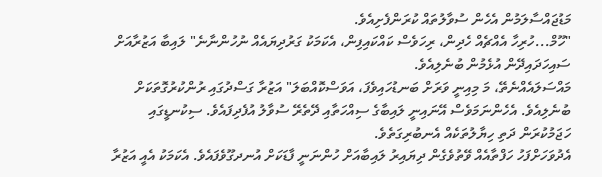މަޑުޖައްސާލަމުން އެހެން ސުވާލުތައް ކުރަންފެށިއެވެ.
"ހޫމް...ހުރިހާ އެއްޗެއް ހެދިން، ރިހަވެސް ކައްކައިފިން، އެކަމަކު ގަރުދިޔައެއް ނުހުންނާނެ" ލައިބާ އަޒުރާއަށް ސައިހަދައިދޭން އުޅެމުން ބުނެލިއެވެ.
މައްސަލައެއްނެތޭ، މަ މިއިނީ ވަރަށް ބަނޑުހައިވެފަ، އަވަސްކޮއްބަލަ" އަޒުރާ ގަސްދުގައި ރުންކުރުގޮތަކަށް ބުނެލިއެވެ. އެހެންނަމަވެސް އޭނައިނީ ލައިބާގެ ސިއްހަތާއި ދޭތެރޭ ސުވާލު އުފެދިފައެވެ. ސިކުނޑީގައި ހަޖަމުކުރަން ދަތި ހިޔާލުތަކެއް އެނބުރިގަތެވެ.
އެދުވަހަށްފަހު ހަފްތާއެއް ވޭތުވެގެން ދިޔައިރު ލައިބާއަށް ހުންނަނީ ފާޑަކަށް އުނދގޫވެފައެވެ. އެކަމަކު އެއީ އަޒުރާ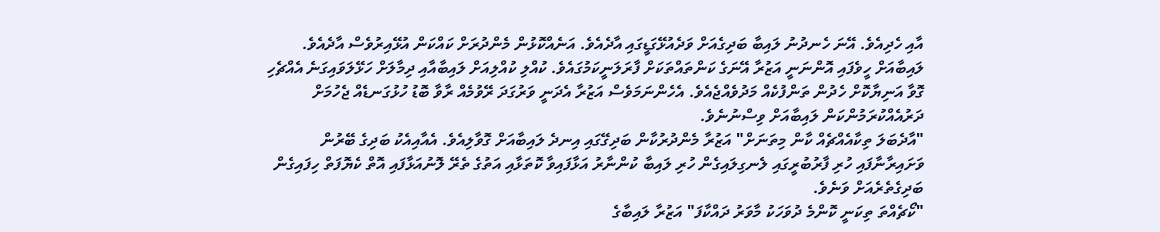އާއި ހެދިއެވެ. އޭނަ ހެނދުނު ލައިބާ ބަދިގެއަށް ވަދެއުޅޭގަޑީގައި އާދެއެވެ. އަނެއްކޮޅުން މެންދުރަށް ކައްކަން އުޅޭއިރުވެސް އާދެއެވެ. ލައިބާއަށް ހީވެފައި އޮންނަނީ އަޒުރާ އޭނަގެ ކަންތައްތަކަށް ފާރަލަނީކަމުގައެވެ. ކުއްލި ކުއްލިއަށް ލައިބާއާއި ދިމާލަށް ހަޅޭލަވައިގަނެ އެއްޗެހި ގޮވާ އަނިޔާކޮށް ހެދުން ތަންފުކެއް މަދުވެއްޖެއެވެ. އެހެންނަމަވެސް އަޒުރާ އެދަނީ ވަރުގަދަ ރޭވުމެއް ރާވާ ބޮޑު ހުޅުގަނޑެއް ޖެހުމަށް ދަރުއެއްކުރަމުންކަން ލައިބާއަށް ވިސްނުނެވެ.
"އާދެބަލަ ތިކާއެއްޗެއް ކާން މިތަނަށް" އަޒުރާ މެންދުރުކާން ބަދިގޭގައި އިނދެ ލައިބާއަށް ގޮވާލިއެވެ. އެއާއިއެކު ބަދިގެ ބޭރުން ވަށައިރާނާފައި ހުރި ފާރުބުރީގައި ލެނގިލައިގެން ހުރި ލައިބާ ކުންނާރު އަޅާފައިވާ ކޮތަޅާއި އަތުގެ ތެރޭ ލޮނުއަޅާފައި އޮތް ކެޔޮފަތް ހިފައިގެން ބަދިގެތެރެއަށް ވަނެވެ.
"ކޯޗެއްތަ ތިކަނީ ކޮންމެ ދުވަހަކު މާވަރު ދައްކާފަ" އަޒުރާ ލައިބާގެ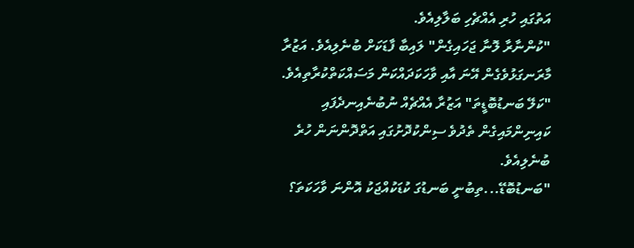އަތުގައި ހުރި އެއްޗެހި ބަލާލިއެވެ.
"ކުންނާރާ ލޮނާ ޖަހައިގެން" ލައިބާ ފާޑަކަށް ބުނެލިއެވެ. އަޒުރާ މާރަނގަޅުވެގެން އޭނަ އާއި ވާހަކަދައްކަން މަސައްކަތްކުރާތިއެވެ.
"ކަލޭ ބަނޑުބޮޑީތަ" އަޒުރާ އެއްޗެއް ނުބުނެއިނދެފައި ކައިނިންމައިގެން ތެދުވެ ސިންކުދޮށުގައި އަތްދޮންނަން ހުރެ ބުނެލިއެވެ.
"ބަނޑުބޮޑޭ...ތިބުނީ ބަނޑުގަ ކުޑަކުއްޖަކު އޮންނަ ވާހަކަތަ؟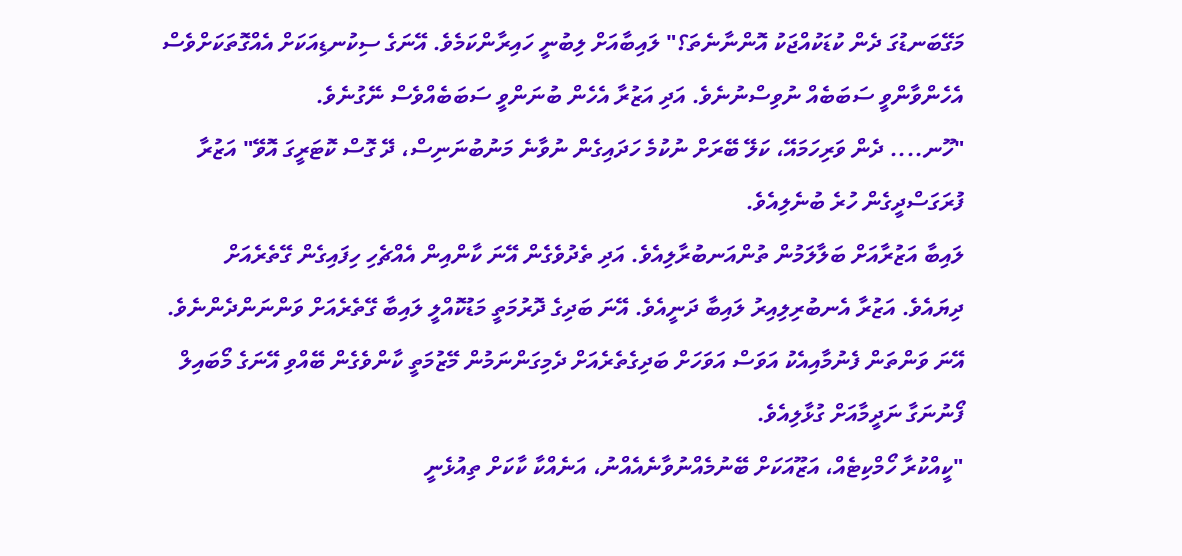މަގޭބަނޑުގަ ދެން ކުޑަކުއްޖަކު އޮންނާނެތަ؟" ލައިބާއަށް ލިބުނީ ހައިރާންކަމެވެ. އޭނަގެ ސިކުނޑިއަކަށް އެއްގޮތަކަށްވެސް އެހެންވާންވީ ސަބަބެއް ނުވިސްނުނެވެ. އަދި އަޒުރާ އެހެން ބުނަންވީ ސަބަބެއްވެސް ނޭގުނެވެ.
"ހޫނ.... ދެން ވަރިހަމައޭ، ކަލޭ ބޭރަށް ނުކުމެ ހަދައިގެން ނުވާނެ މަނުބުނަނިސް، ދޭ ގޮސް ކޮޓަރީގަ އޮވޭ" އަޒުރާ ފުރަގަސްދީގެން ހުރެ ބުނެލިއެވެ.
ލައިބާ އަޒުރާއަށް ބަލާލަމުން ތުންއަނބުރާލިއެވެ. އަދި ތެދުވެގެން އޭނަ ކާންއިން އެއްޗެހި ހިފައިގެން ގޭތެރެއަށް ދިޔައެވެ. އަޒުރާ އެނބުރިލިއިރު ލައިބާ ދަނީއެވެ. އޭނަ ބަދިގެ ދޮރުމަތީ މަޑުކޮއްލީ ލައިބާ ގޭތެރެއަށް ވަންނަންދެންނެވެ. އޭނަ ވަންތަން ފެނުމާއިއެކު އަވަސް އަވަހަށް ބަދިގެތެރެއަށް ދެމިގަންނަމުން މޭޒުމަތީ ކާންވެގެން ބޭއްވި އޭނަގެ މޯބައިލް ފޯނުނަގާ ނަދީމާއަށް ގުޅާލިއެވެ.
"ކީއްކުރާ ހޯމްކިޓެއް، އަޒޫއަކަށް ބޭނުމެއްނުވާނެއެއްނު، އަނެއްކާ ކާކަށް ތިއުޅެނީ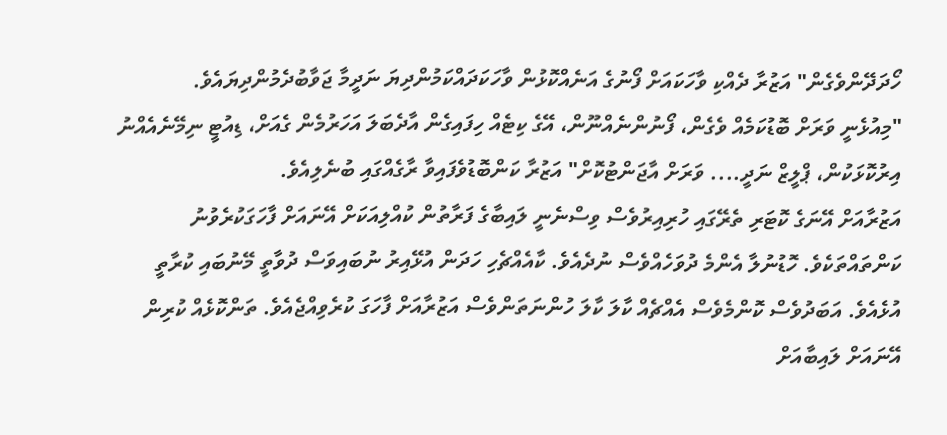ހޯދަދޭންވެގެން" އަޒުރާ ދެއްކި ވާހަކައަށް ފޯނުގެ އަނެއްކޮޅުން ވާހަކަދައްކަމުންދިޔަ ނަދީމާ ޖަވާބުދެމުންދިޔައެވެ.
"މިއުޅެނީ ވަރަށް ބޮޑުކަމެއް ވެގެން، ފޯނުންނެއްނޫން، އޭގެ ކިޓެއް ހިފައިގެން އާދެބަލަ އަހަރުމެން ގެއަށް، ޑިއުޓީ ނިމޭނެއެއްނު އިރުކޮޅަކުން، ޕްލީޒް ނަދީ.... ވަރަށް އާޖަންޓުކޮށް" އަޒުރާ ކަންބޮޑުވެފައިވާ ރާގެއްގައި ބުނެލިއެވެ.
އަޒުރާއަށް އޭނަގެ ކޮޓަރި ތެރޭގައި ހުރިއިރުވެސް ވިސްނެނީ ލައިބާގެ ފަރާތުން ކުއްލިއަކަށް އޭނައަށް ފާހަގަކުރެވުނު ކަންތައްތަކެވެ. ހޮޑުނުލާ އެންމެ ދުވަހެއްވެސް ނުދެއެވެ. ކާއެއްޗެހި ހަދަން އުޅޭއިރު ނުބައިވަސް ދުވާތީ މޭނުބައި ކުރާތީ އުޅެއެވެ. އަބަދުވެސް ކޮންމެވެސް އެއްޗެއް ކާލަ ކާލަ ހުންނަތަންވެސް އަޒުރާއަށް ފާހަގަ ކުރެވިއްޖެއެވެ. ތަންކޮޅެއް ކުރިން އޭނައަށް ލައިބާއަށް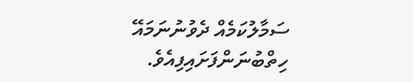ސަމާލުކަމެއް ދެވުނުނަމައޭ ހިތްބުނަންފަށައިފިއެވެ.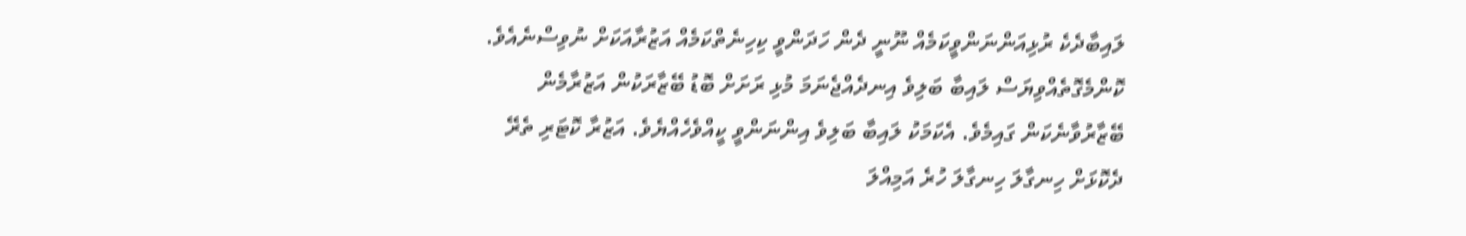ލައިބާދެކެ ރުޅިއަންނަންވީކަމެއް ނޫނީ ދެން ހަދަންވީ ކިހިނެތްކަމެއް އަޒުރާއަކަށް ނުވިސްނެއެވެ. ކޮންމެގޮތެއްވިޔަސް ލައިބާ ބަލިވެ އިނދެއްޖެނަމަ މުޅި ރަށަށް ބޮޑު ބޭޒާރަކުން އަޒުރާމެން ބޭޒާރުވާނެކަން ގައިމެވެ. އެކަމަކު ލައިބާ ބަލިވެ އިންނަންވީ ކީއްވެހެއްޔެވެ. އަޒުރާ ކޮޓަރި ތެރޭ ދެކޮޅަށް ހިނގާލަ ހިނގާލަ ހުރެ އަމިއްލަ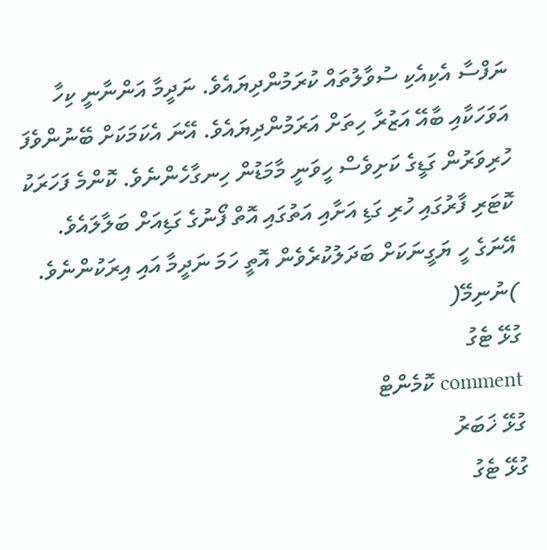ނަފްސާ އެކިއެކި ސުވާލުތައް ކުރަމުންދިޔައެވެ. ނަދީމާ އަންނާނީ ކިހާ އަވަހަކާއި ބާއޭ އަޒުރާ ހިތަށް އަރަމުންދިޔައެވެ. އޭނަ އެކަމަކަށް ބޭނުންވެފަ ހުރިވަރުން ގަޑީގެ ކަށިވެސް ހީވަނީ މާމަޑުން ހިނގާހެންނެވެ. ކޮންމެ ފަހަރަކު ކޮޓަރި ފާރުގައި ހުރި ގަޑި އަށާއި އަތުގައި އޮތް ފޯނުގެ ގަޑިއަށް ބަލާލައެވެ. އޭނަގެ ހީ ޔަގީނަކަށް ބަދަލުކުރެވެން އޮތީ ހަމަ ނަދީމާ އައި އިރަކުންނެވެ. )ނުނިމޭ(
ގުޅޭ ޓެގު
comment ކޮމެންޓް
ގުޅޭ ޚަބަރު
ގުޅޭ ޓެގު